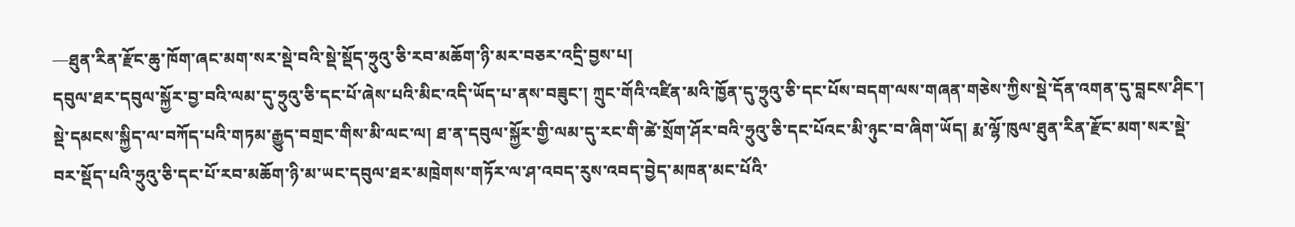—ཐུན་རིན་རྫོང་ཆུ་ཁོག་ཞང་མག་སར་སྡེ་བའི་སྡེ་སྡོད་ཧྲུའུ་ཅི་རབ་མཆོག་ཉི་མར་བཅར་འདྲི་བྱས་པ།
དབུལ་ཐར་དབུལ་སྐྱོར་བྱ་བའི་ལམ་དུ་ཧྲུའུ་ཅི་དང་པོ་ཞེས་པའི་མིང་འདི་ཡོད་པ་ནས་བཟུང་། ཀྲུང་གོའི་འཛིན་མའི་ཁྱོན་དུ་ཧྲུའུ་ཅི་དང་པོས་བདག་ལས་གཞན་གཅེས་ཀྱིས་སྡེ་དོན་འགན་དུ་བླངས་ཤིང་། སྡེ་དམངས་སྐྱིད་ལ་བཀོད་པའི་གཏམ་རྒྱུད་བགྲང་གིས་མི་ལང་ལ། ཐ་ན་དབུལ་སྐྱོར་གྱི་ལམ་དུ་རང་གི་ཚེ་སྲོག་ཤོར་བའི་ཧྲུའུ་ཅི་དང་པོའང་མི་ཉུང་བ་ཞིག་ཡོད། རྨ་ལྷོ་ཁུལ་ཐུན་རིན་རྫོང་མག་སར་སྡེ་བར་སྡོད་པའི་ཧྲུའུ་ཅི་དང་པོ་རབ་མཆོག་ཉི་མ་ཡང་དབུལ་ཐར་མཁྲེགས་གཏོར་ལ་ཤ་འབད་རུས་འབད་བྱེད་མཁན་མང་པོའི་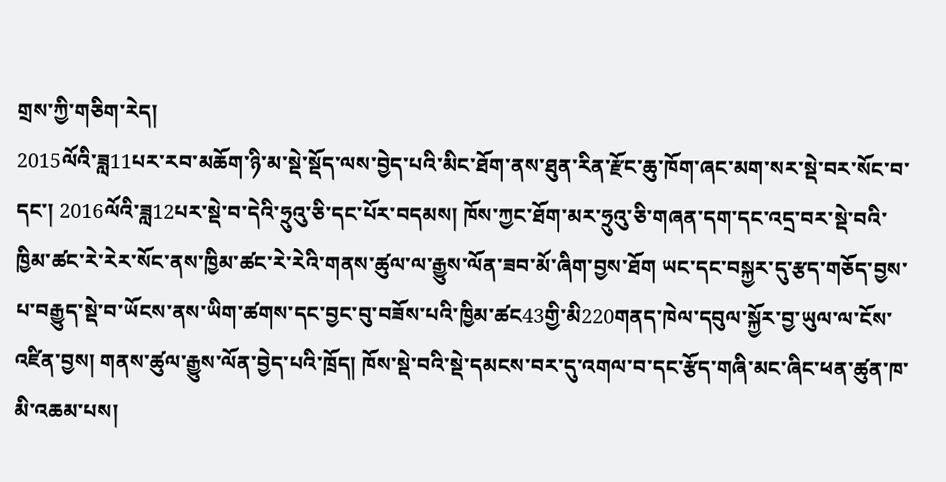གྲས་ཀྱི་གཅིག་རེད།
2015ལོའི་ཟླ11པར་རབ་མཆོག་ཉི་མ་སྡེ་སྡོད་ལས་བྱེད་པའི་མིང་ཐོག་ནས་ཐུན་རིན་རྫོང་ཆུ་ཁོག་ཞང་མག་སར་སྡེ་བར་སོང་བ་དང་། 2016ལོའི་ཟླ12པར་སྡེ་བ་དེའི་ཧྲུའུ་ཅི་དང་པོར་བདམས། ཁོས་ཀྱང་ཐོག་མར་ཧྲུའུ་ཅི་གཞན་དག་དང་འདྲ་བར་སྡེ་བའི་ཁྱིམ་ཚང་རེ་རེར་སོང་ནས་ཁྱིམ་ཚང་རེ་རེའི་གནས་ཚུལ་ལ་རྒྱུས་ལོན་ཟབ་མོ་ཞིག་བྱས་ཐོག ཡང་དང་བསྐྱར་དུ་རྩད་གཅོད་བྱས་པ་བརྒྱུད་སྡེ་བ་ཡོངས་ནས་ཡིག་ཚགས་དང་བྱང་བུ་བཟོས་པའི་ཁྱིམ་ཚང43གྱི་མི220གནད་ཁེལ་དབུལ་སྐྱོར་བྱ་ཡུལ་ལ་ངོས་འཛིན་བྱས། གནས་ཚུལ་རྒྱུས་ལོན་བྱེད་པའི་ཁྲོད། ཁོས་སྡེ་བའི་སྡེ་དམངས་བར་དུ་འགལ་བ་དང་རྩོད་གཞི་མང་ཞིང་ཕན་ཚུན་ཁ་མི་འཆམ་པས།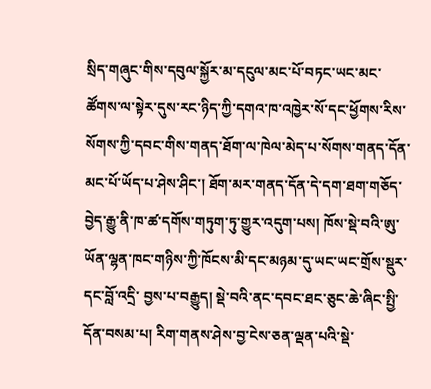སྲིད་གཞུང་གིས་དབུལ་སྐྱོར་མ་དངུལ་མང་པོ་བཏང་ཡང་མང་ཚོགས་ལ་སྟེར་དུས་རང་ཉིད་ཀྱི་དགའ་ཁ་འཁྱེར་སོ་དང་ཕྱོགས་རིས་སོགས་ཀྱི་དབང་གིས་གནད་ཐོག་ལ་ཁེལ་མེད་པ་སོགས་གནད་དོན་མང་པོ་ཡོད་པ་ཤེས་ཤིང་། ཐོག་མར་གནད་དོན་དེ་དག་ཐག་གཅོད་བྱེད་རྒྱུ་ནི་ཁ་ཚ་དགོས་གཏུག་ཏུ་གྱུར་འདུག་པས། ཁོས་སྡེ་བའི་ཨུ་ཡོན་ལྷན་ཁང་གཉིས་ཀྱི་ཁོངས་མི་དང་མཉམ་དུ་ཡང་ཡང་གྲོས་སྡུར་དང་བློ་འདྲི་ བྱས་པ་བརྒྱུད། སྡེ་བའི་ནང་དབང་ཐང་ཅུང་ཆེ་ཞིང་སྤྱི་དོན་བསམ་པ། རིག་གནས་ཤེས་བྱ་ངེས་ཅན་ལྡན་པའི་སྡེ་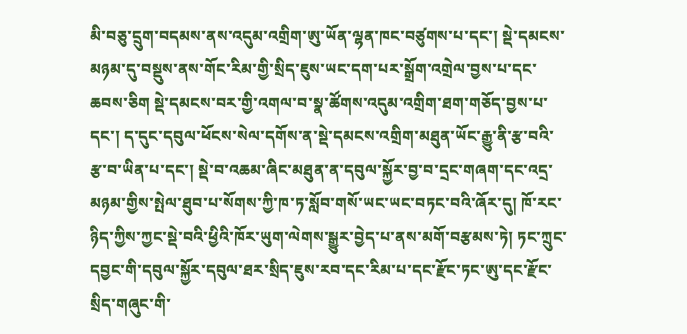མི་བཅུ་དྲུག་བདམས་ནས་འདུམ་འགྲིག་ཨུ་ཡོན་ལྷན་ཁང་བཙུགས་པ་དང་། སྡེ་དམངས་མཉམ་དུ་བསྡུས་ནས་གོང་རིམ་གྱི་སྲིད་ཇུས་ཡང་དག་པར་སྒྲོག་འགྲེལ་བྱས་པ་དང་ཆབས་ཅིག སྡེ་དམངས་བར་གྱི་འགལ་བ་སྣ་ཚོགས་འདུམ་འགྲིག་ཐག་གཅོད་བྱས་པ་དང་། ད་དུང་དབུལ་ཕོངས་སེལ་དགོས་ན་སྡེ་དམངས་འགྲིག་མཐུན་ཡོང་རྒྱུ་ནི་རྩ་བའི་རྩ་བ་ཡིན་པ་དང་། སྡེ་བ་འཆམ་ཞིང་མཐུན་ན་དབུལ་སྐྱོར་བྱ་བ་དྲང་གཞག་དང་འདྲ་མཉམ་གྱིས་སྤེལ་ཐུབ་པ་སོགས་ཀྱི་ཁ་ཏ་སློབ་གསོ་ཡང་ཡང་བཏང་བའི་ཞོར་དུ། ཁོ་རང་ཉིད་ཀྱིས་ཀྱང་སྡེ་བའི་ཕྱིའི་ཁོར་ཡུག་ལེགས་སྒྱུར་བྱེད་པ་ནས་མགོ་བརྩམས་ཏེ། ཏང་ཀྲུང་དབྱང་གི་དབུལ་སྐྱོར་དབུལ་ཐར་སྲིད་ཇུས་རབ་དང་རིམ་པ་དང་རྫོང་ཏང་ཨུ་དང་རྫོང་སྲིད་གཞུང་གི་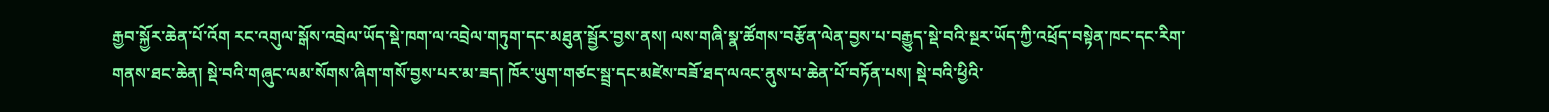རྒྱབ་སྐྱོར་ཆེན་པོ་འོག རང་འགུལ་སྒོས་འབྲེལ་ཡོད་སྡེ་ཁག་ལ་འབྲེལ་གཏུག་དང་མཐུན་སྦྱོར་བྱས་ནས། ལས་གཞི་སྣ་ཚོགས་བརྩོན་ལེན་བྱས་པ་བརྒྱུད་སྡེ་བའི་སྔར་ཡོད་ཀྱི་འཕྲོད་བསྟེན་ཁང་དང་རིག་གནས་ཐང་ཆེན། སྡེ་བའི་གཞུང་ལམ་སོགས་ཞིག་གསོ་བྱས་པར་མ་ཟད། ཁོར་ཡུག་གཙང་སྦྲ་དང་མཛེས་བཟོ་ཐད་ལའང་ནུས་པ་ཆེན་པོ་བཏོན་པས། སྡེ་བའི་ཕྱིའི་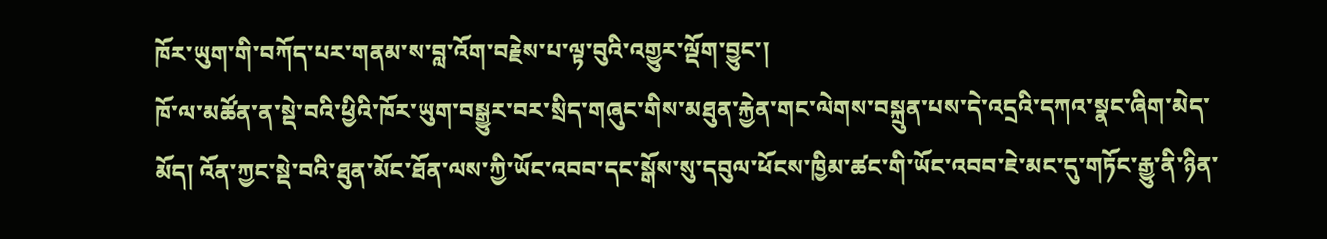ཁོར་ཡུག་གི་བཀོད་པར་གནམ་ས་བླ་འོག་བརྗེས་པ་ལྟ་བུའི་འགྱུར་ལྡོག་བྱུང་།
ཁོ་ལ་མཚོན་ན་སྡེ་བའི་ཕྱིའི་ཁོར་ཡུག་བསྒྱུར་བར་སྲིད་གཞུང་གིས་མཐུན་རྐྱེན་གང་ལེགས་བསྐྲུན་པས་དེ་འདྲའི་དཀའ་སྣང་ཞིག་མེད་མོད། འོན་ཀྱང་སྡེ་བའི་ཐུན་མོང་ཐོན་ལས་ཀྱི་ཡོང་འབབ་དང་སྒོས་སུ་དབུལ་ཕོངས་ཁྱིམ་ཚང་གི་ཡོང་འབབ་ཇེ་མང་དུ་གཏོང་རྒྱུ་ནི་ཉིན་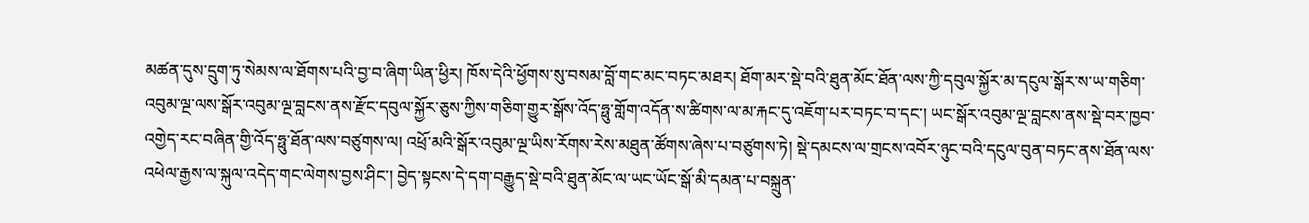མཚན་དུས་དྲུག་ཏུ་སེམས་ལ་ཐོགས་པའི་བྱ་བ་ཞིག་ཡིན་ཕྱིར། ཁོས་དེའི་ཕྱོགས་སུ་བསམ་བློ་གང་མང་བཏང་མཐར། ཐོག་མར་སྡེ་བའི་ཐུན་མོང་ཐོན་ལས་ཀྱི་དབུལ་སྐྱོར་མ་དངུལ་སྒོར་ས་ཡ་གཅིག་འབུམ་ལྔ་ལས་སྒོར་འབུམ་ལྔ་བླངས་ནས་རྫོང་དབུལ་སྐྱོར་ཅུས་ཀྱིས་གཅིག་གྱུར་སྒོས་འོད་ཧྥུ་གློག་འདོན་ས་ཚིགས་ལ་མ་རྐང་དུ་འཇོག་པར་བཏང་བ་དང་། ཡང་སྒོར་འབུམ་ལྔ་བླངས་ནས་སྡེ་བར་ཁྱབ་འགྱེད་རང་བཞིན་གྱི་འོད་ཧྥུ་ཐོན་ལས་བཙུགས་ལ། འཕྲོ་མའི་སྒོར་འབུམ་ལྔ་ཡིས་རོགས་རེས་མཐུན་ཚོགས་ཞེས་པ་བཙུགས་ཏེ། སྡེ་དམངས་ལ་གྲངས་འབོར་ཉུང་བའི་དངུལ་བུན་བཏང་ནས་ཐོན་ལས་འཕེལ་རྒྱས་ལ་སྐུལ་འདེད་གང་ལེགས་བྱས་ཤིང་། བྱེད་སྟངས་དེ་དག་བརྒྱུད་སྡེ་བའི་ཐུན་མོང་ལ་ཡང་ཡོང་སྒོ་མི་དམན་པ་བསྐྲུན་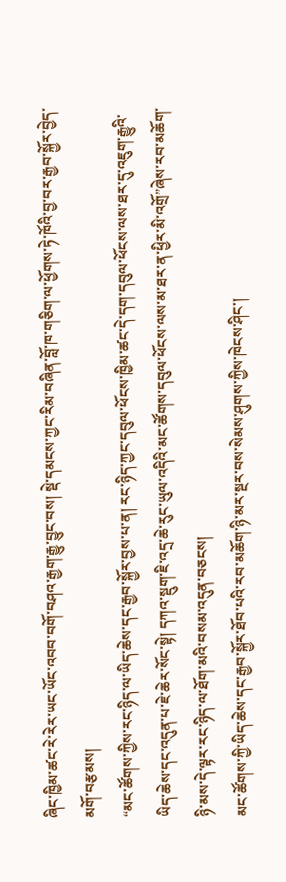ཞིང་ཁྱིམ་ཚང་རེ་རེར་ཡང་ཡོང་འབབ་བགོ་བཤའ་རྒྱག་རྒྱུ་བྱུང་བས། སྡེ་དམངས་ཀྱང་རིམ་བཞིན་བློ་ཁ་གཅིག་ལ་ཕྱོགས་ཏེ་ཁོའི་བྱ་བར་རྒྱབ་སྐྱོར་བྱེད་མགོ་བརྩམས།
“མང་ཚོགས་ཀྱིས་རང་ཉིད་ལ་ཡིད་ཆེས་དང་རྒྱབ་སྐྱོར་བྱས་པ་ན། རང་ཉིད་ཀྱང་དབུལ་ཕོངས་ཁྱིམ་ཚང་དེ་དག་དབུལ་ཕོངས་ལས་ཐར་དུ་འཇུག་རྒྱུའི་ཡིད་ཆེས་དང་འདུན་པ་ཇེ་ཆེར་སོང་སྟེ། དཀའ་སྡུག་ཇི་འདྲ་ཆེ་རུང་ཡུལ་འདིའི་མང་ཚོགས་དབུལ་ཕོངས་ལས་མ་ཐར་ན་ཕྱིར་མི་འགྲོ”ཞེས་རབ་མཆོག་ཉི་མས་དེ་ལྟར་རང་ཉིད་ལ་ཐོག་མའི་བསམ་འདུན་བཅངས།
མང་ཚོགས་ཀྱི་ཡིད་ཆེས་དང་རྒྱབ་སྐྱོར་ཐོབ་པའི་རབ་མཆོག་ཉི་མར་སྔར་བས་སེམས་ཤུགས་ཀྱིས་ཁེངས་ཤིང་།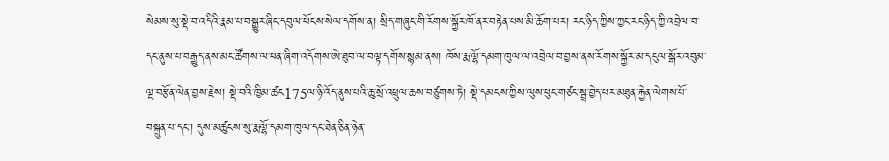སེམས་སུ་སྡེ་བ་འདིའི་རྣམ་པ་བསྒྱུར་ཞིང་དབུལ་ཕོངས་སེལ་དགོས་ན། སྲིད་གཞུང་གི་རོགས་སྐྱོར་ཁོ་ནར་བརྟེན་པས་མི་ཆོག་པར། རང་ཉིད་ཀྱིས་ཀྱང་རང་ཉིད་ཀྱི་འབྲེལ་བ་དང་ནུས་པ་བརྒྱུད་ནས་མང་ཚོགས་ལ་ཕན་ཞིག་འདོགས་ཨེ་ཐུབ་ལ་བལྟ་དགོས་སྙམ་ནས། ཁོས་རྨ་ལྷོ་དམག་ཁུལ་ལ་འབྲེལ་བ་བྱས་ནས་རོགས་སྐྱོར་མ་དངུལ་སྒོར་འབུམ་ལྔ་བརྩོན་ལེན་བྱས་རྗེས། སྡེ་བའི་ཁྱིམ་ཚང175ལ་ཉི་འོད་ནུས་པའི་ཆུ་སྲོ་འཕྲུལ་ཆས་བཙུགས་ཏེ། སྡེ་དམངས་ཀྱིས་ལུས་ཕུང་གཙང་སྦྲ་བྱེད་པར་མཐུན་རྐྱེན་ལེགས་པོ་བསྐྲུན་པ་དང་། དུས་མཚུངས་སུ་རྨ་ལྷོ་དམག་ཁུལ་དང་ཐེན་ཅིན་ཉེན་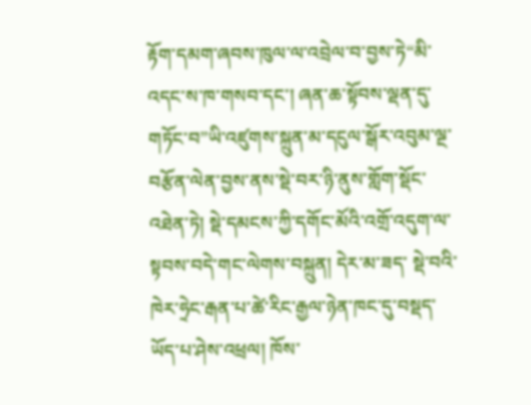རྟོག་དམག་ཞབས་ཁུལ་ལ་འབྲེལ་བ་བྱས་ཏེ“མི་འདང་ས་ཁ་གསབ་དང་། ཞན་ཆ་སྟོབས་ལྡན་དུ་གཏོང་བ”ཡི་འཛུགས་སྐྲུན་མ་དངུལ་སྒོར་འབུམ་ལྔ་བརྩོན་ལེན་བྱས་ནས་སྡེ་བར་ཉི་ནུས་གློག་སྡོང་འཐེན་ཏེ། སྡེ་དམངས་ཀྱི་དགོང་མོའི་འགྲོ་འདུག་ལ་སྟབས་བདེ་གང་ལེགས་བསྐྲུན། དེར་མ་ཟད་ སྡེ་བའི་ཁེར་ཧྲེང་རྒན་པ་ཚེ་རིང་རྒྱལ་ཉེན་ཁང་དུ་བསྡད་ཡོད་པ་ཤེས་འཕྲལ། ཁོས་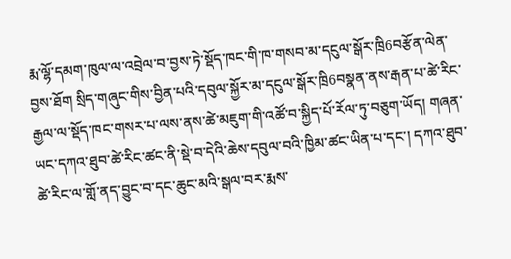རྨ་ལྷོ་དམག་ཁུལ་ལ་འབྲེལ་བ་བྱས་ཏེ་སྡོད་ཁང་གི་ཁ་གསབ་མ་དངུལ་སྒོར་ཁྲི6བརྩོན་ལེན་བྱས་ཐོག སྲིད་གཞུང་གིས་བྱིན་པའི་དབུལ་སྐྱོར་མ་དངུལ་སྒོར་ཁྲི6བསྣན་ནས་རྒན་པ་ཚེ་རིང་རྒྱལ་ལ་སྡོད་ཁང་གསར་པ་ལས་ནས་ཚེ་མཇུག་གི་འཚོ་བ་སྐྱིད་པོ་རོལ་ཏུ་བཅུག་ཡོད། གཞན་ཡང་དཀའ་ཐུབ་ཚེ་རིང་ཚང་ནི་སྡེ་བ་དེའི་ཆེས་དབུལ་བའི་ཁྱིམ་ཚང་ཡིན་པ་དང་། དཀའ་ཐུབ་ཚེ་རིང་ལ་གློ་ནད་བྱུང་བ་དང་ཆུང་མའི་སྒལ་བར་རྨས་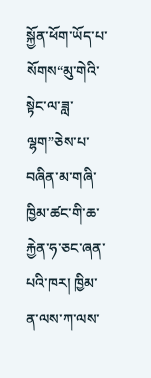སྐྱོན་ཕོག་ཡོད་པ་སོགས“མུ་གེའི་སྟེང་ལ་ཟླ་ལྷག”ཅེས་པ་བཞིན་མ་གཞི་ཁྱིམ་ཚང་གི་ཆ་རྐྱེན་ཧ་ཅང་ཞན་པའི་ཁར། ཁྱིམ་ན་ལས་ཀ་ལས་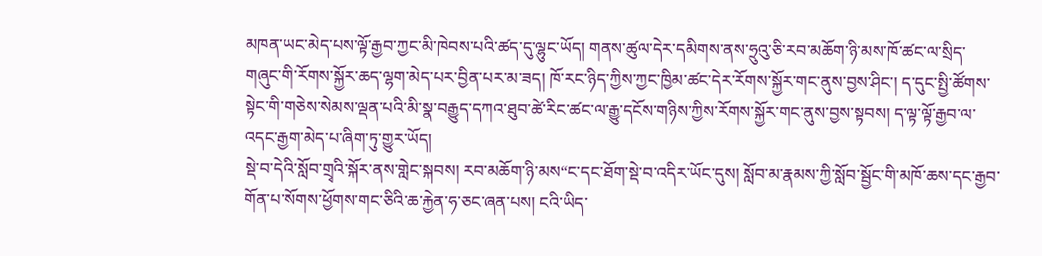མཁན་ཡང་མེད་པས་ལྟོ་རྒྱབ་ཀྱང་མི་ཁེབས་པའི་ཚད་དུ་ལྷུང་ཡོད། གནས་ཚུལ་དེར་དམིགས་ནས་ཧྲུའུ་ཅི་རབ་མཆོག་ཉི་མས་ཁོ་ཚང་ལ་སྲིད་གཞུང་གི་རོགས་སྐྱོར་ཆད་ལྷག་མེད་པར་བྱིན་པར་མ་ཟད། ཁོ་རང་ཉིད་ཀྱིས་ཀྱང་ཁྱིམ་ཚང་དེར་རོགས་སྐྱོར་གང་ནུས་བྱས་ཤིང་། ད་དུང་སྤྱི་ཚོགས་སྟེང་གི་གཅེས་སེམས་ལྡན་པའི་མི་སྣ་བརྒྱུད་དཀའ་ཐུབ་ཚེ་རིང་ཚང་ལ་རྒྱུ་དངོས་གཉིས་ཀྱིས་རོགས་སྐྱོར་གང་ནུས་བྱས་སྟབས། ད་ལྟ་ལྟོ་རྒྱབ་ལ་འདང་རྒྱག་མེད་པ་ཞིག་ཏུ་གྱུར་ཡོད།
སྡེ་བ་དེའི་སློབ་གྲྭའི་སྐོར་ནས་གླེང་སྐབས། རབ་མཆོག་ཉི་མས“ང་དང་ཐོག་སྡེ་བ་འདིར་ཡོང་དུས། སློབ་མ་རྣམས་ཀྱི་སློབ་སྦྱོང་གི་མཁོ་ཆས་དང་རྒྱབ་གོན་པ་སོགས་ཕྱོགས་གང་ཅིའི་ཆ་རྐྱེན་ཧ་ཅང་ཞན་པས། ངའི་ཡིད་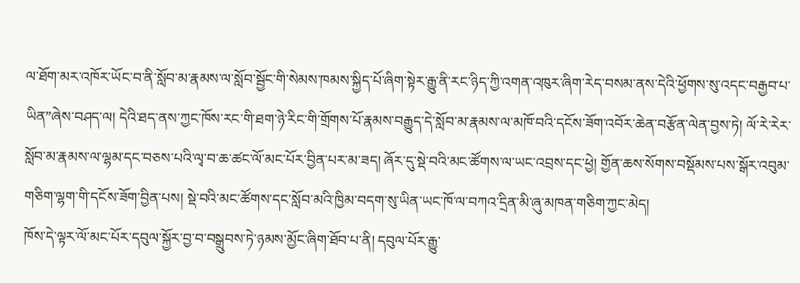ལ་ཐོག་མར་འཁོར་ཡོང་བ་ནི་སློབ་མ་རྣམས་ལ་སློབ་སྦྱོང་གི་སེམས་ཁམས་སྐྱིད་པོ་ཞིག་སྟེར་རྒྱུ་ནི་རང་ཉིད་ཀྱི་འགན་འཁུར་ཞིག་རེད་བསམ་ནས་དེའི་ཕྱོགས་སུ་འདང་བརྒྱབ་པ་ཡིན”ཞེས་བཤད་ལ། དེའི་ཐད་ནས་ཀྱང་ཁོས་རང་གི་ཐག་ཉེ་རིང་གི་གྲོགས་པོ་རྣམས་བརྒྱུད་དེ་སློབ་མ་རྣམས་ལ་མཁོ་བའི་དངོས་ཟོག་འབོར་ཆེན་བརྩོན་ལེན་བྱས་ཏེ། ལོ་རེ་རེར་སློབ་མ་རྣམས་ལ་ལྷམ་དང་བཅས་པའི་ལྭ་བ་ཆ་ཚང་ལོ་མང་པོར་བྱིན་པར་མ་ཟད། ཞོར་དུ་སྡེ་བའི་མང་ཚོགས་ལ་ཡང་འབྲས་དང་ཕྱེ། གྱོན་ཆས་སོགས་བསྡོམས་པས་སྒོར་འབུམ་གཅིག་ལྷག་གི་དངོས་ཟོག་བྱིན་པས། སྡེ་བའི་མང་ཚོགས་དང་སློབ་མའི་ཁྱིམ་བདག་སུ་ཡིན་ཡང་ཁོ་ལ་བཀའ་དྲིན་མི་ཞུ་མཁན་གཅིག་ཀྱང་མེད།
ཁོས་དེ་ལྟར་ལོ་མང་པོར་དབུལ་སྐྱོར་བྱ་བ་བསྒྲུབས་ཏེ་ཉམས་མྱོང་ཞིག་ཐོབ་པ་ནི། དབུལ་པོར་རྒྱུ་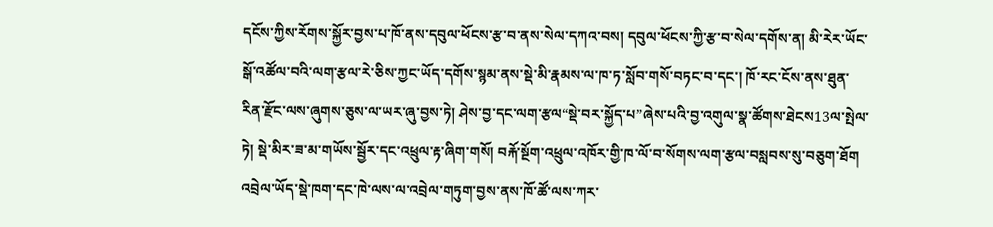དངོས་ཀྱིས་རོགས་སྐྱོར་བྱས་པ་ཁོ་ནས་དབུལ་ཕོངས་རྩ་བ་ནས་སེལ་དཀའ་བས། དབུལ་ཕོངས་ཀྱི་རྩ་བ་སེལ་དགོས་ན། མི་རེར་ཡོང་སྒོ་འཚོལ་བའི་ལག་རྩལ་རེ་ཅིས་ཀྱང་ཡོད་དགོས་སྙམ་ནས་སྡེ་མི་རྣམས་ལ་ཁ་ཏ་སློབ་གསོ་བཏང་བ་དང་། ཁོ་རང་ངོས་ནས་ཐུན་རིན་རྫོང་ལས་ཞུགས་ཅུས་ལ་ཡར་ཞུ་བྱས་ཏེ། ཤེས་བྱ་དང་ལག་རྩལ“སྡེ་བར་སྐྱོད་པ”ཞེས་པའི་བྱ་འགུལ་སྣ་ཚོགས་ཐེངས13ལ་སྤེལ་ཏེ། སྡེ་མིར་ཟ་མ་གཡོས་སྦྱོར་དང་འཕྲུལ་རྟ་ཞིག་གསོ། བརྐོ་སྔོག་འཕྲུལ་འཁོར་གྱི་ཁ་ལོ་བ་སོགས་ལག་རྩལ་བསླབས་སུ་བཅུག་ཐོག འབྲེལ་ཡོད་སྡེ་ཁག་དང་ཁེ་ལས་ལ་འབྲེལ་གཏུག་བྱས་ནས་ཁོ་ཚོ་ལས་ཀར་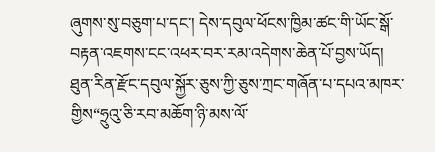ཞུགས་སུ་བཅུག་པ་དང་། དེས་དབུལ་ཕོངས་ཁྱིམ་ཚང་གི་ཡོང་སྒོ་བརྟན་འཇགས་ངང་འཕར་བར་རམ་འདེགས་ཆེན་པོ་བྱས་ཡོད།
ཐུན་རིན་རྫོང་དབུལ་སྐྱོར་ཅུས་ཀྱི་ཅུས་ཀྲང་གཞོན་པ་དཔའ་མཁར་གྱིས“ཧྲུའུ་ཅི་རབ་མཆོག་ཉི་མས་ལོ་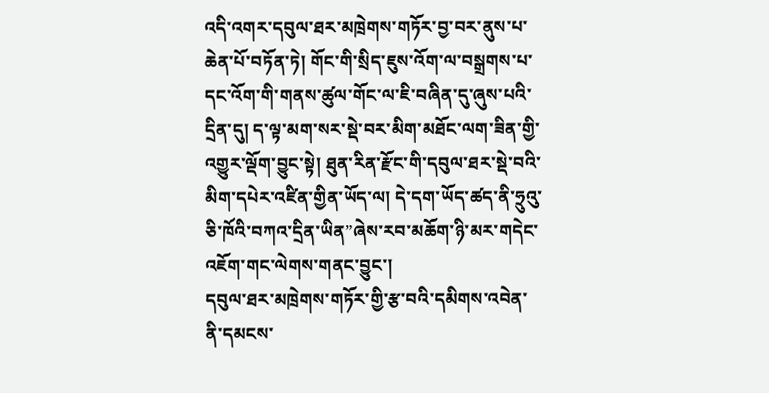འདི་འགར་དབུལ་ཐར་མཁྲེགས་གཏོར་བྱ་བར་ནུས་པ་ཆེན་པོ་བཏོན་ཏེ། གོང་གི་སྲིད་ཇུས་འོག་ལ་བསྒྲགས་པ་དང་འོག་གི་གནས་ཚུལ་གོང་ལ་ཇི་བཞིན་དུ་ཞུས་པའི་དྲིན་དུ། ད་ལྟ་མག་སར་སྡེ་བར་མིག་མཐོང་ལག་ཟིན་གྱི་འགྱུར་ལྡོག་བྱུང་སྟེ། ཐུན་རིན་རྫོང་གི་དབུལ་ཐར་སྡེ་བའི་མིག་དཔེར་འཛིན་གྱིན་ཡོད་ལ། དེ་དག་ཡོད་ཚད་ནི་ཧྲུའུ་ཅི་ཁོའི་བཀའ་དྲིན་ཡིན”ཞེས་རབ་མཆོག་ཉི་མར་གདེང་འཇོག་གང་ལེགས་གནང་བྱུང་།
དབུལ་ཐར་མཁྲེགས་གཏོར་གྱི་རྩ་བའི་དམིགས་འབེན་ནི་དམངས་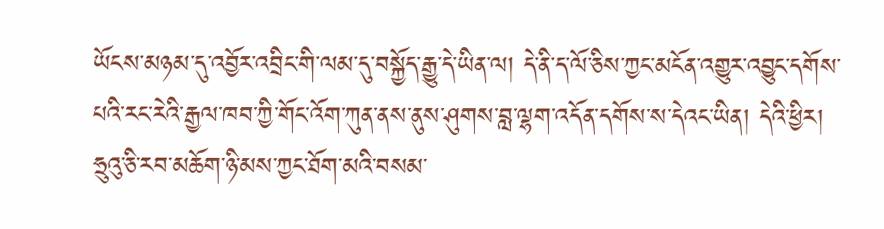ཡོངས་མཉམ་དུ་འབྱོར་འབྲིང་གི་ལམ་དུ་བསྐྱོད་རྒྱུ་དེ་ཡིན་ལ། དེ་ནི་ད་ལོ་ཅིས་ཀྱང་མངོན་འགྱུར་འབྱུང་དགོས་པའི་རང་རེའི་རྒྱལ་ཁབ་ཀྱི་གོང་འོག་ཀུན་ནས་ནུས་ཤུགས་བླ་ལྷག་འདོན་དགོས་ས་དེའང་ཡིན། དེའི་ཕྱིར། ཧྲུའུ་ཅི་རབ་མཆོག་ཉི་མས་ཀྱང་ཐོག་མའི་བསམ་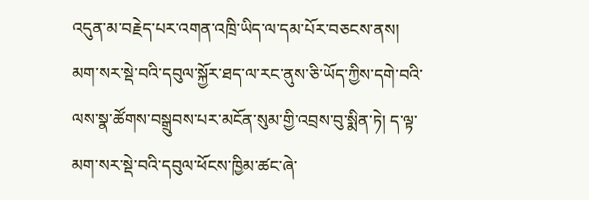འདུན་མ་བརྗེད་པར་འགན་འཁྲི་ཡིད་ལ་དམ་པོར་བཅངས་ནས། མག་སར་སྡེ་བའི་དབུལ་སྐྱོར་ཐད་ལ་རང་ནུས་ཅི་ཡོད་ཀྱིས་དགེ་བའི་ལས་སྣ་ཚོགས་བསྒྲུབས་པར་མངོན་སུམ་གྱི་འབྲས་བུ་སྨིན་ཏེ། ད་ལྟ་མག་སར་སྡེ་བའི་དབུལ་ཕོངས་ཁྱིམ་ཚང་ཞེ་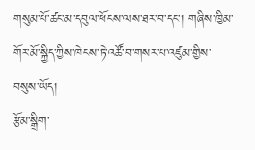གསུམ་པོ་ཚང་མ་དབུལ་ཕོངས་ལས་ཐར་བ་དང་། གཞིས་ཁྱིམ་གོར་མོ་སྐྱིད་ཀྱིས་ཁེངས་ཏེ་འཚོ་བ་གསར་པ་འཛུམ་གྱིས་བསུས་ཡོད།
རྩོམ་སྒྲིག་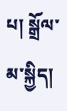པ། སྒྲོལ་མ་སྐྱིད།